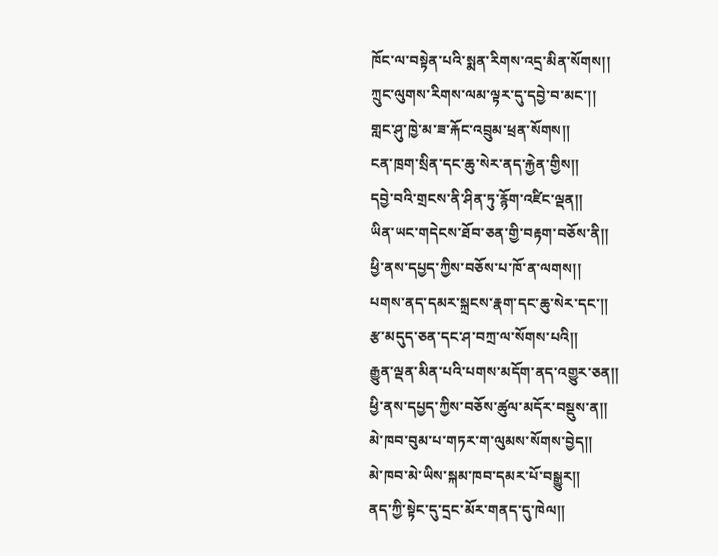ཁོང་ལ་བསྟེན་པའི་སྨན་རིགས་འདྲ་མིན་སོགས།།
ཀྲུང་ལུགས་རིགས་ལམ་ལྟར་དུ་དབྱེ་བ་མང་།།
གླང་ཤུ་ཁྱེ་མ་ཟ་རྐོང་འབྲུམ་ཕྲན་སོགས།།
ངན་ཁྲག་སྲིན་དང་ཆུ་སེར་ནད་རྐྱེན་གྱིས།།
དབྱེ་བའི་གྲངས་ནི་ཤིན་ཏུ་རྙོག་འཛིང་ལྡན།།
ཡིན་ཡང་གདེངས་ཐོབ་ཅན་གྱི་བརྟག་བཅོས་ནི།།
ཕྱི་ནས་དཔྱད་ཀྱིས་བཅོས་པ་ཁོ་ན་ལགས།།
པགས་ནད་དམར་སྐྲངས་རྣག་དང་ཆུ་སེར་དང་།།
རྩ་མདུད་ཅན་དང་ཤ་བཀྲ་ལ་སོགས་པའི།།
རྒྱུན་ལྡན་མིན་པའི་པགས་མདོག་ནད་འགྱུར་ཅན།།
ཕྱི་ནས་དཔྱད་ཀྱིས་བཅོས་ཚུལ་མདོར་བསྡུས་ན།།
མེ་ཁབ་བུམ་པ་གཏར་ག་ལུམས་སོགས་བྱེད།།
མེ་ཁབ་མེ་ཡིས་སྐམ་ཁབ་དམར་པོ་བསྒྱུར།།
ནད་ཀྱི་སྟེང་དུ་དྲང་མོར་གནད་དུ་ཁེལ།།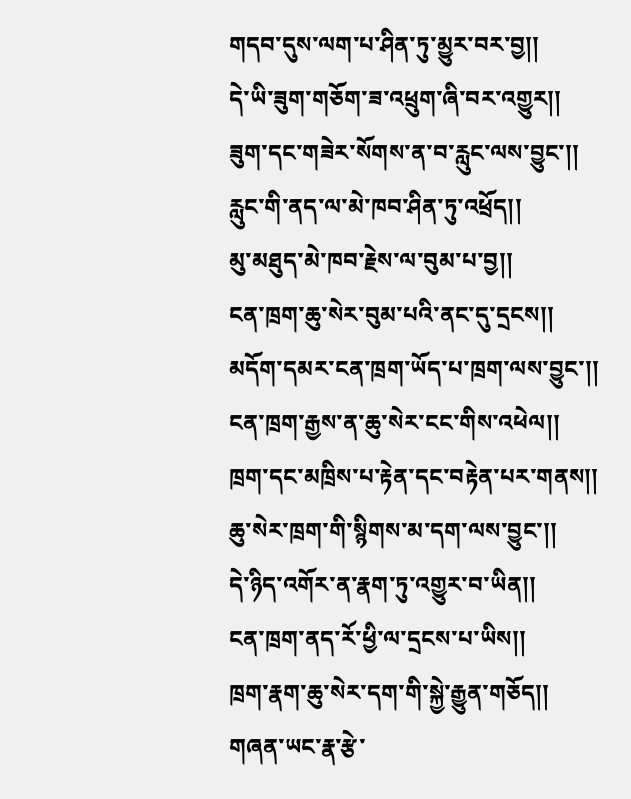གདབ་དུས་ལག་པ་ཤིན་ཏུ་མྱུར་བར་བྱ།།
དེ་ཡི་ཟུག་གཅོག་ཟ་འཕྲུག་ཞི་བར་འགྱུར།།
ཟུག་དང་གཟེར་སོགས་ན་བ་རླུང་ལས་བྱུང་།།
རླུང་གི་ནད་ལ་མེ་ཁབ་ཤིན་ཏུ་འཕྲོད།།
མུ་མཐུད་མེ་ཁབ་རྗེས་ལ་བུམ་པ་བྱ།།
ངན་ཁྲག་ཆུ་སེར་བུམ་པའི་ནང་དུ་དྲངས།།
མདོག་དམར་ངན་ཁྲག་ཡོད་པ་ཁྲག་ལས་བྱུང་།།
ངན་ཁྲག་རྒྱས་ན་ཆུ་སེར་ངང་གིས་འཕེལ།།
ཁྲག་དང་མཁྲིས་པ་རྟེན་དང་བརྟེན་པར་གནས།།
ཆུ་སེར་ཁྲག་གི་སྙིགས་མ་དག་ལས་བྱུང་།།
དེ་ཉིད་འགོར་ན་རྣག་ཏུ་འགྱུར་བ་ཡིན།།
ངན་ཁྲག་ནད་རོ་ཕྱི་ལ་དྲངས་པ་ཡིས།།
ཁྲག་རྣག་ཆུ་སེར་དག་གི་སྐྱེ་རྒྱུན་གཅོད།།
གཞན་ཡང་རྣ་རྩེ་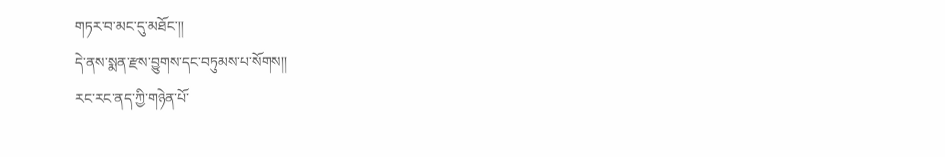གཏར་བ་མང་དུ་མཐོང་།།
དེ་ནས་སྨན་རྫས་བྱུགས་དང་བཏུམས་པ་སོགས།།
རང་རང་ནད་ཀྱི་གཉེན་པོ་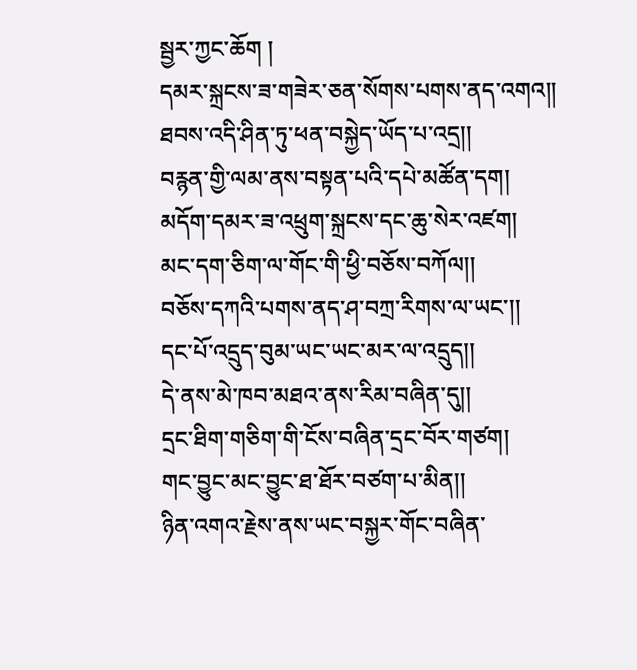སྦྱར་ཀྱང་ཆོག །
དམར་སྐྲངས་ཟ་གཟེར་ཅན་སོགས་པགས་ནད་འགའ།།
ཐབས་འདི་ཤིན་ཏུ་ཕན་བསྐྱེད་ཡོད་པ་འདྲ།།
བརྙན་གྱི་ལམ་ནས་བསྟན་པའི་དཔེ་མཚོན་དག།
མདོག་དམར་ཟ་འཕྲུག་སྐྲངས་དང་ཆུ་སེར་འཛག།
མང་དག་ཅིག་ལ་གོང་གི་ཕྱི་བཅོས་བཀོལ།།
བཅོས་དཀའི་པགས་ནད་ཤ་བཀྲ་རིགས་ལ་ཡང་།།
དང་པོ་འདྲུད་བུམ་ཡང་ཡང་མར་ལ་འདྲུད།།
དེ་ནས་མེ་ཁབ་མཐའ་ནས་རིམ་བཞིན་དུ།།
དྲང་ཐིག་གཅིག་གི་ངོས་བཞིན་དྲང་བོར་གཙག།
གང་བྱུང་མང་བྱུང་ཐ་ཐོར་བཙག་པ་མིན།།
ཉིན་འགའ་རྗེས་ནས་ཡང་བསྐྱར་གོང་བཞིན་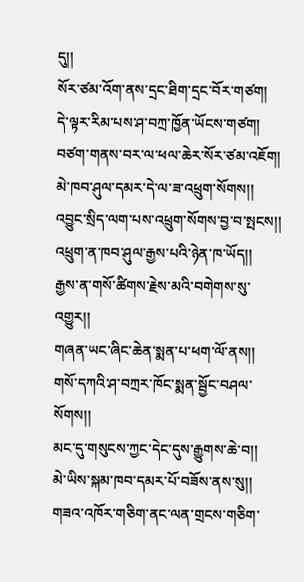དུ།།
སོར་ཙམ་འོག་ནས་དྲང་ཐིག་དྲང་བོར་གཙག།
དེ་ལྟར་རིམ་པས་ཤ་བཀྲ་ཁྱོན་ཡོངས་གཙག།
བཙག་གནས་བར་ལ་ཕལ་ཆེར་སོར་ཙམ་འཇོག།
མེ་ཁབ་ཤུལ་དམར་དེ་ལ་ཟ་འཕྲུག་སོགས།།
འབྱུང་སྲིད་ལག་པས་འཕྲུག་སོགས་བྱ་བ་སྤངས།།
འཕྲུག་ན་ཁབ་ཤུལ་རྒྱས་པའི་ཉེན་ཁ་ཡོད།།
རྒྱས་ན་གསོ་ཚིགས་རྗེས་མའི་བགེགས་སུ་འགྱུར།།
གཞན་ཡང་ཞིང་ཆེན་སྨན་པ་ཕག་ལོ་ནས།།
གསོ་དཀའི་ཤ་བཀྲར་ཁོང་སྨན་སྦྱོང་བཤལ་སོགས།།
མང་དུ་གསུངས་ཀྱང་དེང་དུས་རྒྱུགས་ཆེ་བ།།
མེ་ཡིས་སྐམ་ཁབ་དམར་པོ་བཟོས་ནས་སུ།།
གཟའ་འཁོར་གཅིག་ནང་ལན་གྲངས་གཅིག་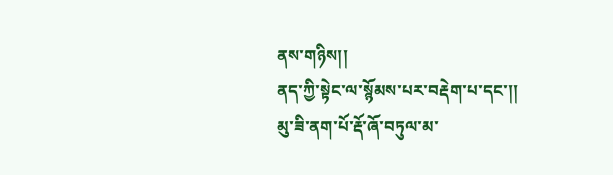ནས་གཉིས།།
ནད་ཀྱི་སྟེང་ལ་སྙོམས་པར་བརྡེག་པ་དང་།།
མུ་ཟི་ནག་པོ་རྡོ་ཞོ་བཏུལ་མ་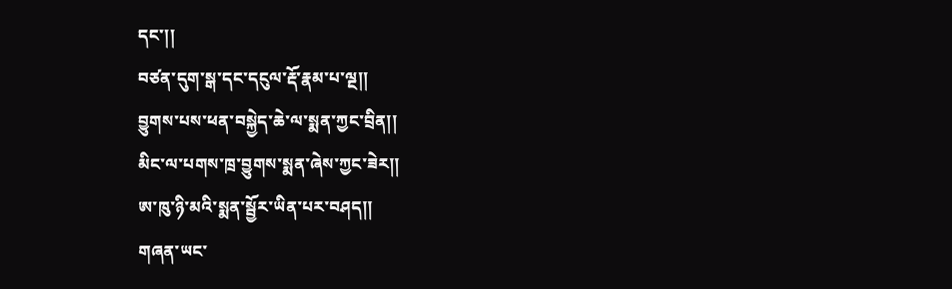དང་།།
བཙན་དུག་སྒ་དང་དངུལ་རྡོ་རྣམ་པ་ལྔ།།
བྱུགས་པས་ཕན་བསྐྱེད་ཆེ་ལ་སྨན་ཀྱང་བྲིན།།
མིང་ལ་པགས་ཁྲ་བྱུགས་སྨན་ཞེས་ཀྱང་ཟེར།།
ཨ་ཁུ་ཉི་མའི་སྨན་སྦྱོར་ཡིན་པར་བཤད།།
གཞན་ཡང་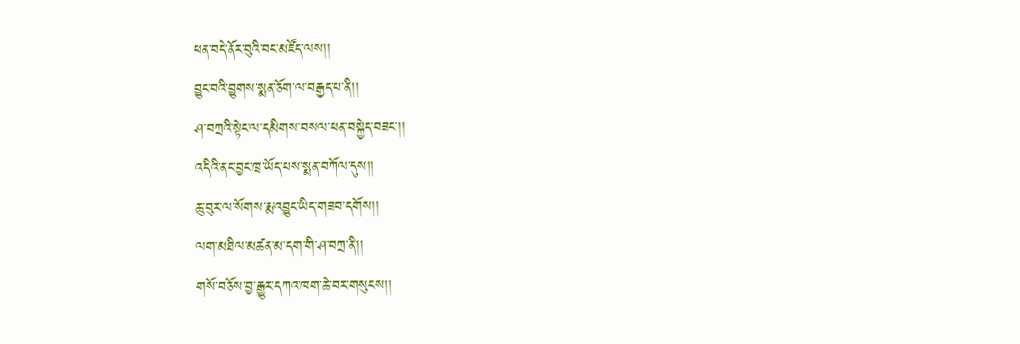ཕན་བདེ་ནོར་བུའི་བང་མཛོད་ལས།།
བྱུང་བའི་བྱུགས་སྨན་ཅོག་ལ་བརྒྱད་པ་ནི།།
ཤ་བཀྲའི་སྟེང་ལ་དམིགས་བསལ་ཕན་བསྐྱེད་བཟང་།།
འདིའི་ནང་བྱང་ཁྲ་ཡོད་པས་སྨན་བཀོལ་དུས།།
ཆུ་བུར་ལ་སོགས་རྨ་འབྱུང་ཡིད་གཟབ་དགོས།།
ལག་མཐིལ་མཚན་མ་དག་གི་ཤ་བཀྲ་ནི།།
གསོ་བཅོས་བྱ་རྒྱུར་དཀའ་ཁག་ཆེ་བར་གསུངས།།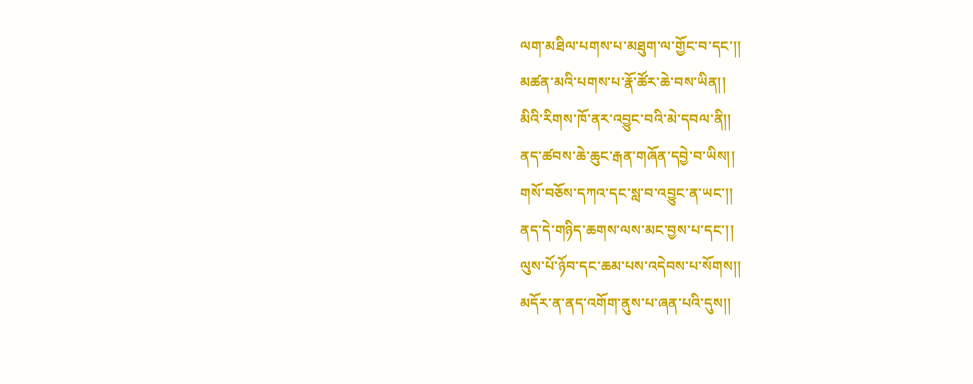ལག་མཐིལ་པགས་པ་མཐུག་ལ་གྱོང་བ་དང་།།
མཚན་མའི་པགས་པ་རྣོ་ཚོར་ཆེ་བས་ཡིན།།
མིའི་རིགས་ཁོ་ནར་འབྱུང་བའི་མེ་དབལ་ནི།།
ནད་ཚབས་ཆེ་ཆུང་རྒན་གཞོན་དབྱེ་བ་ཡིས།།
གསོ་བཅོས་དཀའ་དང་སླ་བ་འབྱུང་ན་ཡང་།།
ནད་དེ་གཉིད་ཆགས་ལས་མང་བྱས་པ་དང་།།
ལུས་པོ་ཉོབ་དང་ཆམ་པས་འདེབས་པ་སོགས།།
མདོར་ན་ནད་འགོག་ནུས་པ་ཞན་པའི་དུས།།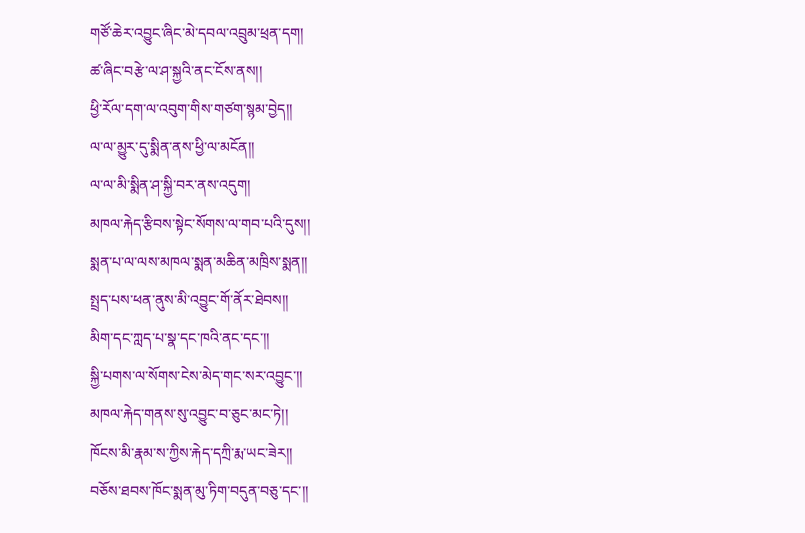གཙོ་ཆེར་འབྱུང་ཞིང་མེ་དབལ་འབྲུམ་ཕྲན་དག།
ཚ་ཞིང་བརྩེ་ལ་ཤ་སྐྱའི་ནང་ངོས་ནས།།
ཕྱི་རོལ་དག་ལ་འབུག་གིས་གཙག་སྙམ་བྱེད།།
ལ་ལ་མྱུར་དུ་སྨིན་ནས་ཕྱི་ལ་མངོན།།
ལ་ལ་མི་སྨིན་ཤ་སྐྱི་བར་ནས་འདུག།
མཁལ་རྐེད་རྩིབས་སྟེང་སོགས་ལ་གབ་པའི་དུས།།
སྨན་པ་ལ་ལས་མཁལ་སྨན་མཆིན་མཁྲིས་སྨན།།
སྤྲད་པས་ཕན་ནུས་མི་འབྱུང་གོ་ནོར་ཐེབས།།
མིག་དང་ཀླད་པ་སྣ་དང་ཁའི་ནང་དང་།།
སྐྱི་པགས་ལ་སོགས་ངེས་མེད་གང་སར་འབྱུང་།།
མཁལ་རྐེད་གནས་སུ་འབྱུང་བ་ཅུང་མང་ཏེ།།
ཁོངས་མི་རྣམ་ས་ཀྱིས་རྐེད་དཀྲི་རྨ་ཡང་ཟེར།།
བཅོས་ཐབས་ཁོང་སྨན་མུ་ཏིག་བདུན་བཅུ་དང་།།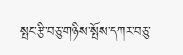སྤང་རྩི་བཅུ་གཉིས་སྤོས་དཀར་བཅུ་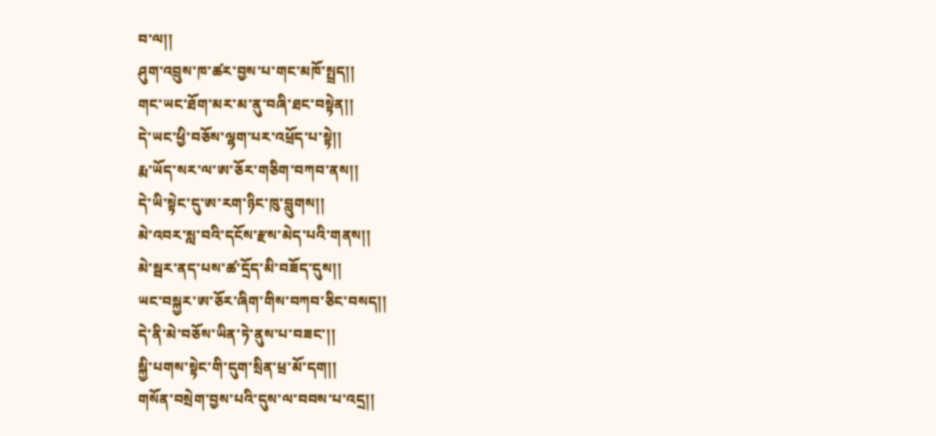བ་ལ།།
ཤུག་འབྲུས་ཁ་ཚར་བྱས་པ་གང་མཁོ་སྤྲད།།
གང་ཡང་ཐོག་མར་མ་ནུ་བཞི་ཐང་བསྟེན།།
དེ་ཡང་ཕྱི་བཅོས་ལྷག་པར་འཕྲོད་པ་སྟེ།།
རྨ་ཡོད་སར་ལ་ཨ་ཅོར་གཅིག་བཀབ་ནས།།
དེ་ཡི་སྟེང་དུ་ཨ་རག་ཉིང་ཁུ་བླུགས།།
མེ་འབར་སླ་བའི་དངོས་རྫས་མེད་པའི་གནས།།
མེ་སྦར་ནད་པས་ཚ་དྲོད་མི་བཟོད་དུས།།
ཡང་བསྐྱར་ཨ་ཅོར་ཞིག་གིས་བཀབ་ཅིང་བསད།།
དེ་ནི་མེ་བཅོས་ཡིན་ཏེ་ནུས་པ་བཟང་།།
སྐྱི་པགས་སྟེང་གི་དུག་སྲིན་ཕྲ་མོ་དག།།
གསོན་བསྲེག་བྱས་པའི་དུས་ལ་བབས་པ་འདྲ།།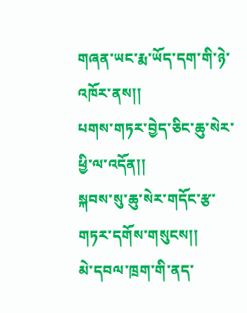གཞན་ཡང་རྨ་ཡོད་དག་གི་ཉེ་འཁོར་ནས།།
པགས་གཏར་བྱེད་ཅིང་ཆུ་སེར་ཕྱི་ལ་འདོན།།
སྐབས་སུ་ཆུ་སེར་གདོང་རྩ་གཏར་དགོས་གསུངས།།
མེ་དབལ་ཁྲག་གི་ནད་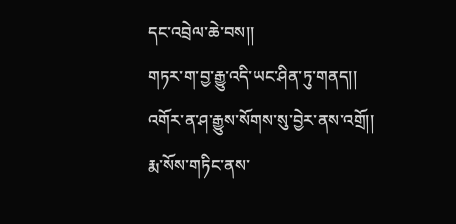དང་འབྲེལ་ཆེ་བས།།
གཏར་ག་བྱ་རྒྱུ་འདི་ཡང་ཤིན་ཏུ་གནད།།
འགོར་ན་ཤ་རྒྱུས་སོགས་སུ་བྱེར་ནས་འགྲོ།།
རྨ་སོས་གཏིང་ནས་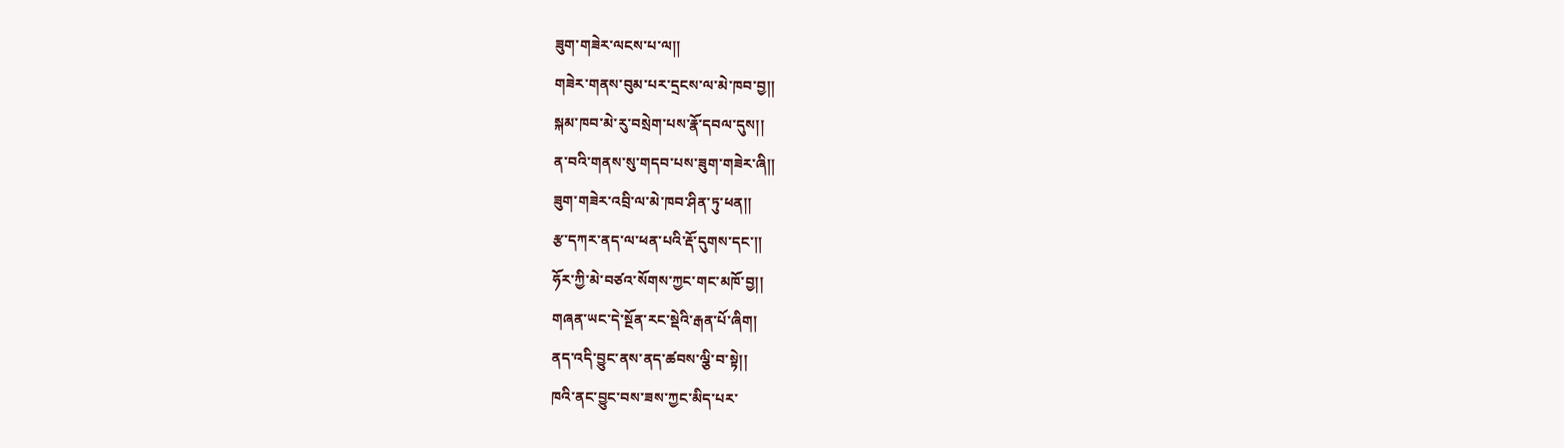ཟུག་གཟེར་ལངས་པ་ལ།།
གཟེར་གནས་བུམ་པར་དྲངས་ལ་མེ་ཁབ་བྱ།།
སྐམ་ཁབ་མེ་རུ་བསྲེག་པས་རྣོ་དབལ་དུས།།
ན་བའི་གནས་སུ་གདབ་པས་ཟུག་གཟེར་ཞི།།
ཟུག་གཟེར་འབྲི་ལ་མེ་ཁབ་ཤིན་ཏུ་ཕན།།
རྩ་དཀར་ནད་ལ་ཕན་པའི་རྡོ་དུགས་དང་།།
ཧོར་ཀྱི་མེ་བཙའ་སོགས་ཀྱང་གང་མཁོ་བྱ།།
གཞན་ཡང་དེ་སྔོན་རང་སྡེའི་རྒན་པོ་ཞིག།
ནད་འདི་བྱུང་ནས་ནད་ཚབས་ལྕི་བ་སྟེ།།
ཁའི་ནང་བྱུང་བས་ཟས་ཀྱང་མིད་པར་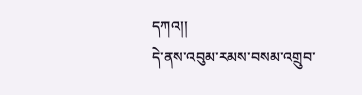དཀའ།།
དེ་ནས་འབུམ་རམས་བསམ་འགྲུབ་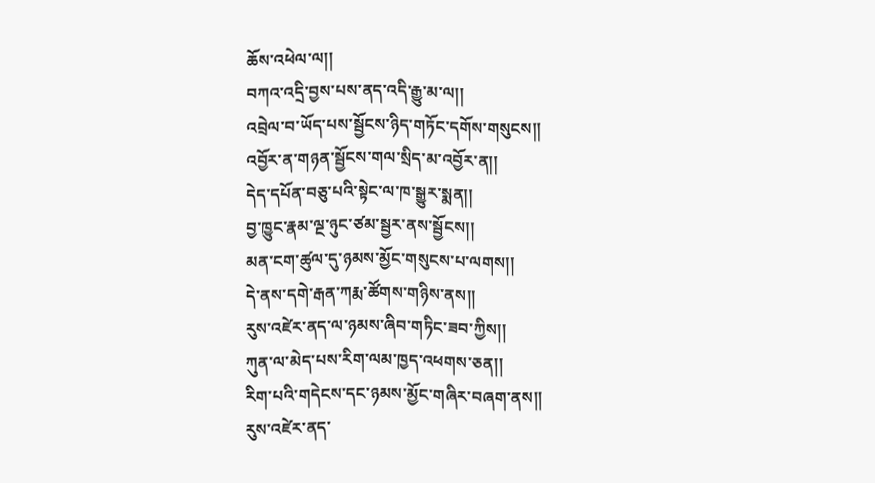ཆོས་འཕེལ་ལ།།
བཀའ་འདྲི་བྱས་པས་ནད་འདི་རྒྱུ་མ་ལ།།
འབྲེལ་བ་ཡོད་པས་སྦྱོངས་ཉིད་གཏོང་དགོས་གསུངས།།
འབྱོར་ན་གཉན་སྦྱོངས་གལ་སྲིད་མ་འབྱོར་ན།།
དེད་དཔོན་བཅུ་པའི་སྟེང་ལ་ཁ་སྒྱུར་སྨན།།
བྱ་ཁྱུང་རྣམ་ལྔ་ཉུང་ཙམ་སྦྱར་ནས་སྦྱོངས།།
མན་ངག་ཚུལ་དུ་ཉམས་མྱོང་གསུངས་པ་ལགས།།
དེ་ནས་དགེ་རྒན་ཀརྨ་ཚོགས་གཉིས་ནས།།
རུས་འཛེར་ནད་ལ་ཉམས་ཞིབ་གཏིང་ཟབ་ཀྱིས།།
ཀུན་ལ་མེད་པས་རིག་ལམ་ཁྱད་འཕགས་ཅན།།
རིག་པའི་གདེངས་དང་ཉམས་མྱོང་གཞིར་བཞག་ནས།།
རུས་འཛེར་ནད་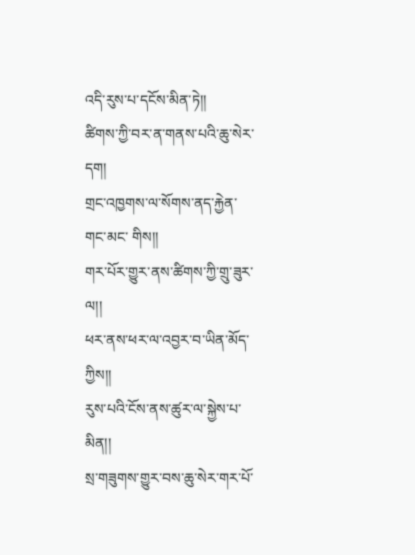འདི་རུས་པ་དངོས་མིན་ཏེ།།
ཚིགས་ཀྱི་བར་ན་གནས་པའི་ཆུ་སེར་དག།
གྲང་འཁྱགས་ལ་སོགས་ནད་རྐྱེན་གང་མང་ གིས།།
གར་པོར་གྱུར་ནས་ཚིགས་ཀྱི་གྲུ་ཟུར་ལ།།
ཕར་ནས་ཕར་ལ་འབྱར་བ་ཡིན་མོད་ཀྱིས།།
རུས་པའི་ངོས་ནས་ཚུར་ལ་སྐྱེས་པ་མིན།།
སྲ་གཟུགས་གྱུར་བས་ཆུ་སེར་གར་པོ་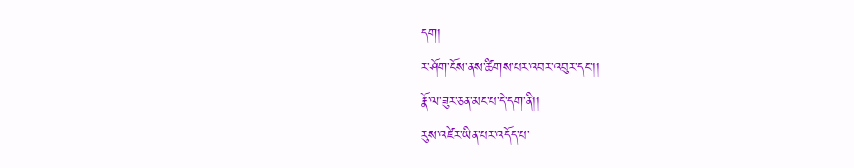དག།
ར་ཤོག་ངོས་ནས་ཚིགས་པར་འབར་འབུར་དང་།།
རྣོ་ལ་ཟུར་ཅན་མང་པ་དེ་དག་ནི།།
རུས་འཛེར་ཡིན་པར་འདོད་པ་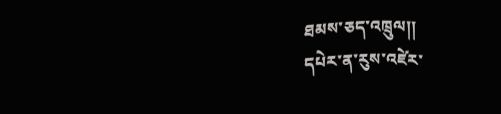ཐམས་ཅད་འཁྲུལ།།
དཔེར་ན་རུས་འཛེར་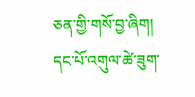ཅན་གྱི་གསོ་བྱ་ཞིག།
དང་པོ་འགུལ་ཚེ་ཟུག་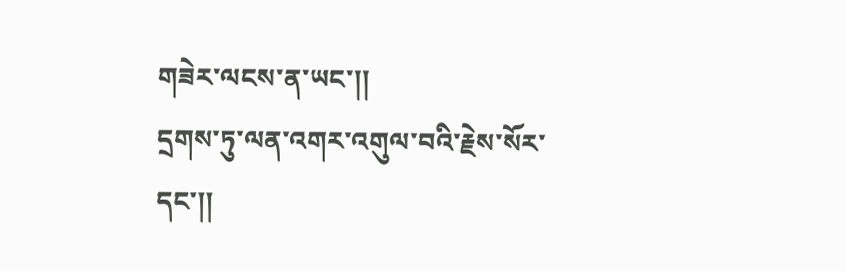གཟེར་ལངས་ན་ཡང་།།
དྲགས་ཏུ་ལན་འགར་འགུལ་བའི་རྗེས་སོར་དང་།།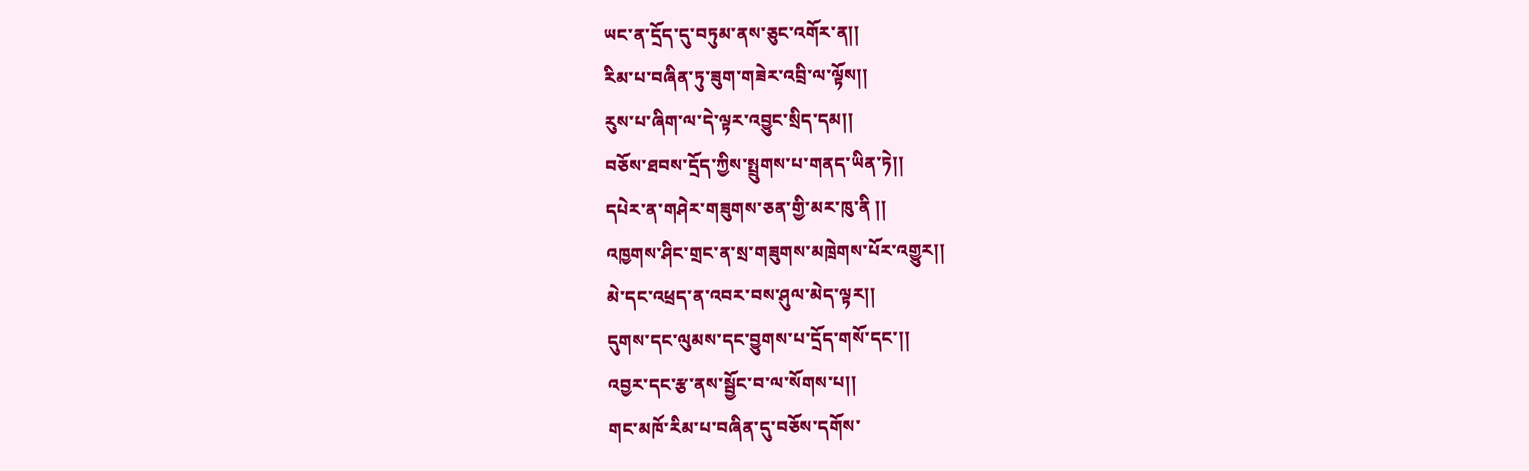ཡང་ན་དྲོད་དུ་བཏུམ་ནས་ཅུང་འགོར་ན།།
རིམ་པ་བཞིན་ཏུ་ཟུག་གཟེར་འབྲི་ལ་ལྟོས།།
རུས་པ་ཞིག་ལ་དེ་ལྟར་འབྱུང་སྲིད་དམ།།
བཅོས་ཐབས་དྲོད་ཀྱིས་སྤྲུགས་པ་གནད་ཡིན་ཏེ།།
དཔེར་ན་གཤེར་གཟུགས་ཅན་གྱི་མར་ཁུ་ནི །།
འཁྱགས་ཤིང་གྲང་ན་སྲ་གཟུགས་མཁྲེགས་པོར་འགྱུར།།
མེ་དང་འཕྲད་ན་འབར་བས་ཤུལ་མེད་ལྟར།།
དུགས་དང་ལུམས་དང་བྱུགས་པ་དྲོད་གསོ་དང་།།
འབྱར་དང་རྩ་ནས་སྦྱོང་བ་ལ་སོགས་པ།།
གང་མཁོ་རིམ་པ་བཞིན་དུ་བཅོས་དགོས་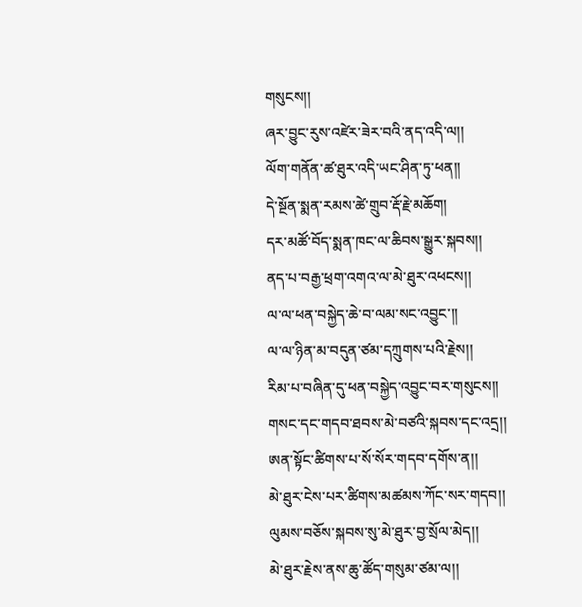གསུངས།།
ཞར་བྱུང་རུས་འཛེར་ཟེར་བའི་ནད་འདི་ལ།།
ལོག་གནོན་ཚ་ཐུར་འདི་ཡང་ཤིན་ཏུ་ཕན།།
དེ་སྔོན་སྨན་རམས་ཚེ་གྲུབ་རྡོ་རྗེ་མཆོག།
དར་མཚོ་བོད་སྨན་ཁང་ལ་ཆིབས་སྒྱུར་སྐབས།།
ནད་པ་བརྒྱ་ཕྲག་འགའ་ལ་མེ་ཐུར་འཕངས།།
ལ་ལ་ཕན་བསྐྱེད་ཆེ་བ་ལམ་སང་འབྱུང་།།
ལ་ལ་ཉིན་མ་བདུན་ཙམ་དཀྲུགས་པའི་རྗེས།།
རིམ་པ་བཞིན་དུ་ཕན་བསྐྱེད་འབྱུང་བར་གསུངས།།
གསང་དང་གདབ་ཐབས་མེ་བཙའི་སྐབས་དང་འདྲ།།
ཨན་སྟོང་ཚིགས་པ་སོ་སོར་གདབ་དགོས་ན།།
མེ་ཐུར་ངེས་པར་ཚིགས་མཚམས་ཀོང་སར་གདབ།།
ལུམས་བཅོས་སྐབས་སུ་མེ་ཐུར་བྱ་སྲོལ་མེད།།
མེ་ཐུར་རྗེས་ནས་ཆུ་ཚོད་གསུམ་ཙམ་ལ།།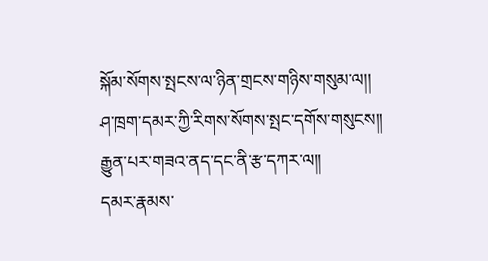སྐོམ་སོགས་སྤངས་ལ་ཉིན་གྲངས་གཉིས་གསུམ་ལ།།
ཤ་ཁྲག་དམར་ཀྱི་རིགས་སོགས་སྤང་དགོས་གསུངས།།
རྒྱུན་པར་གཟའ་ནད་དང་ནི་རྩ་དཀར་ལ།།
དམར་རྣམས་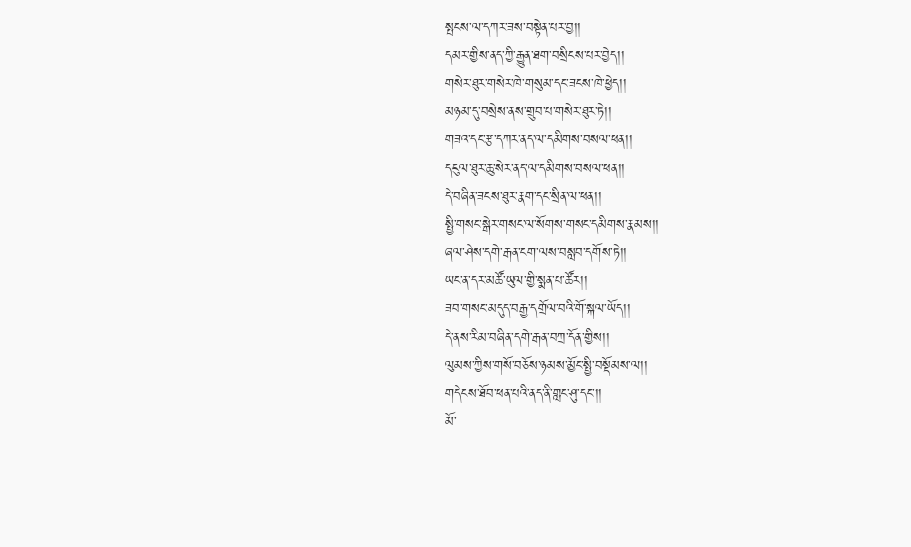སྤངས་ལ་དཀར་ཟས་བསྟེན་པར་བྱ།།
དམར་གྱིས་ནད་ཀྱི་རྒྱུན་ཐག་བསྲིངས་པར་བྱེད།།
གསེར་ཐུར་གསེར་ཁེ་གསུམ་དང་ཟངས་ཁེ་ཕྱེད།།
མཉམ་དུ་བསྲེས་ནས་གྲུབ་པ་གསེར་ཐུར་ཏེ།།
གཟའ་དང་རྩ་དཀར་ནད་ལ་དམིགས་བསལ་ཕན།།
དངུལ་ཐུར་ཆུ་སེར་ནད་ལ་དམིགས་བསལ་ཕན།།
དེ་བཞིན་ཟངས་ཐུར་རྣག་དང་སྲིན་ལ་ཕན།།
སྤྱི་གསང་སྒེར་གསང་ལ་སོགས་གསང་དམིགས་རྣམས།།
ཞལ་ཤེས་དགེ་རྒན་ངག་ལས་བསླབ་དགོས་ཏེ།།
ཡང་ན་དར་མཚོ་ཡུལ་གྱི་སྨན་པ་ཚོར།།
ཟབ་གསང་མདུད་བརྒྱ་དགྲོལ་བའི་གོ་སྐལ་ཡོད།།
དེ་ནས་རིམ་བཞིན་དགེ་རྒན་བཀྲ་དོན་གྱིས།།
ལུམས་ཀྱིས་གསོ་བཅོས་ཉམས་མྱོང་སྤྱི་བསྡོམས་ལ།།
གདེངས་ཐོབ་ཕན་པའི་ནད་ནི་གླང་ཤུ་དང་།།
མོ་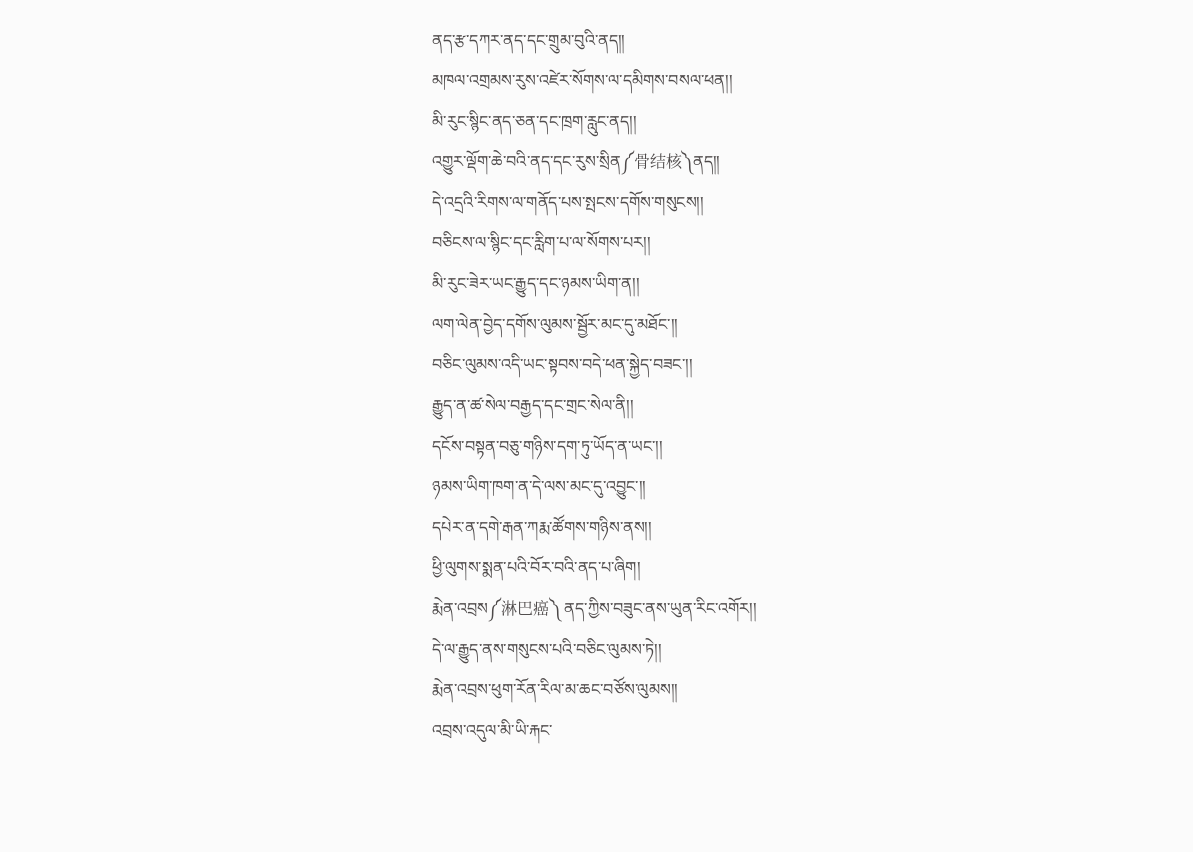ནད་རྩ་དཀར་ནད་དང་གྲུམ་བུའི་ནད།།
མཁལ་འགྲམས་རུས་འཛེར་སོགས་ལ་དམིགས་བསལ་ཕན།།
མི་རུང་སྙིང་ནད་ཅན་དང་ཁྲག་རླུང་ནད།།
འགྱུར་ལྡོག་ཆེ་བའི་ནད་དང་རུས་སྲིན༼骨结核༽ནད།།
དེ་འདྲའི་རིགས་ལ་གནོད་པས་སྤངས་དགོས་གསུངས།།
བཅིངས་ལ་སྙིང་དང་རླིག་པ་ལ་སོགས་པར།།
མི་རུང་ཟེར་ཡང་རྒྱུད་དང་ཉམས་ཡིག་ན།།
ལག་ལེན་བྱེད་དགོས་ལུམས་སྦྱོར་མང་དུ་མཐོང་།།
བཅིང་ལུམས་འདི་ཡང་སྟབས་བདེ་ཕན་སྐྱེད་བཟང་།།
རྒྱུད་ན་ཚ་སེལ་བརྒྱད་དང་གྲང་སེལ་ནི།།
དངོས་བསྟན་བཅུ་གཉིས་དག་ཏུ་ཡོད་ན་ཡང་།།
ཉམས་ཡིག་ཁག་ན་དེ་ལས་མང་དུ་འབྱུང་།།
དཔེར་ན་དགེ་རྒན་ཀརྨ་ཚོགས་གཉིས་ནས།།
ཕྱི་ལུགས་སྨན་པའི་བོར་བའི་ནད་པ་ཞིག།
རྨེན་འབྲས༼淋巴癌༽ ནད་ཀྱིས་བཟུང་ནས་ཡུན་རིང་འགོར།།
དེ་ལ་རྒྱུད་ནས་གསུངས་པའི་བཅིང་ལུམས་ཏེ།།
རྨེན་འབྲས་ཕུག་རོན་རིལ་མ་ཆང་བཙོས་ལུམས།།
འབྲས་འདུལ་མི་ཡི་རྐང་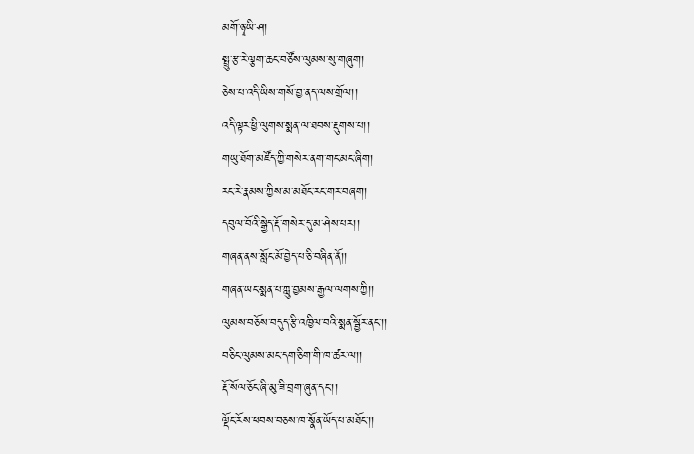མགོ་ཉྭ་ཡི་ཤ།
སྤྲུ་རྩ་རེ་ལྕག་ཆང་བཙོས་ལུམས་སུ་གཞུག།
ཅེས་པ་འདི་ཡིས་གསོ་བྱ་ནད་ལས་གྲོལ།།
འདི་ལྟར་ཕྱི་ལུགས་སྨན་ལ་ཐབས་རྡུགས་པ།།
གཡུ་ཐོག་མཛོད་ཀྱི་གསེར་ནག་གང་མང་ཞིག།
རང་རེ་རྣམས་ཀྱིས་མ་མཐོང་རང་གར་བཞག།
དབུལ་བོའི་སྒྱེད་རྡོ་གསེར་དུ་མ་ཤེས་པར།།
གཞན་ནས་སློང་མོ་བྱེད་པ་ཅི་བཞིན་ནོ།།
གཞན་ཡང་སྨན་པ་ཀླུ་བྱམས་རྒྱལ་ལགས་ཀྱི།།
ལུམས་བཅོས་བདུད་རྩི་འཁྱིལ་བའི་སྨན་སྦྱོར་ནང་།།
བཅིང་ལུམས་མང་དག་ཅིག་གི་ཁ་ཚར་ལ།།
རྡོ་སོལ་ཅོང་ཞི་མུ་ཟི་བྲག་ཞུན་དང་།།
ལྡོང་རོས་ཕབས་བཅས་ཁ་སྣོན་ཡོད་པ་མཐོང་།།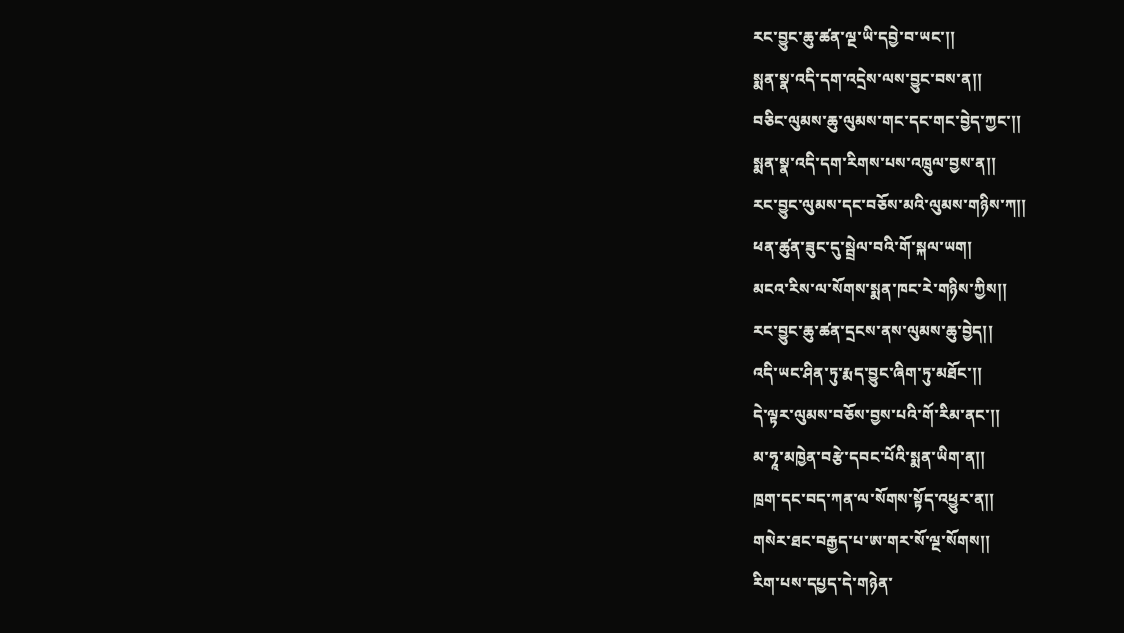རང་བྱུང་ཆུ་ཚན་ལྔ་ཡི་དབྱེ་བ་ཡང་།།
སྨན་སྣ་འདི་དག་འདྲེས་ལས་བྱུང་བས་ན།།
བཅིང་ལུམས་ཆུ་ལུམས་གང་དང་གང་བྱེད་ཀྱང་།།
སྨན་སྣ་འདི་དག་རིགས་པས་འཁྲུལ་བྱས་ན།།
རང་བྱུང་ལུམས་དང་བཅོས་མའི་ལུམས་གཉིས་ཀ།།
ཕན་ཚུན་ཟུང་དུ་སྦྲེལ་བའི་གོ་སྐལ་ཡག།
མངའ་རིས་ལ་སོགས་སྨན་ཁང་རེ་གཉིས་ཀྱིས།།
རང་བྱུང་ཆུ་ཚན་དྲངས་ནས་ལུམས་ཆུ་བྱེད།།
འདི་ཡང་ཤིན་ཏུ་རྨད་བྱུང་ཞིག་ཏུ་མཐོང་།།
དེ་ལྟར་ལུམས་བཅོས་བྱས་པའི་གོ་རིམ་ནང་།།
མ་ཧཱ་མཁྱེན་བརྩེ་དབང་པོའི་སྨན་ཡིག་ན།།
ཁྲག་དང་བད་ཀན་ལ་སོགས་སྟོད་འཕྱུར་ན།།
གསེར་ཐང་བརྒྱད་པ་ཨ་གར་སོ་ལྔ་སོགས།།
རིག་པས་དཔྱད་དེ་གཉེན་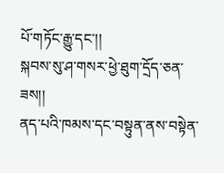པོ་གཏོང་རྒྱུ་དང་།།
སྐབས་སུ་ཤ་གསར་ཕྱེ་ཐུག་དྲོད་ཅན་ཟས།།
ནད་པའི་ཁམས་དང་བསྟུན་ནས་བསྟེན་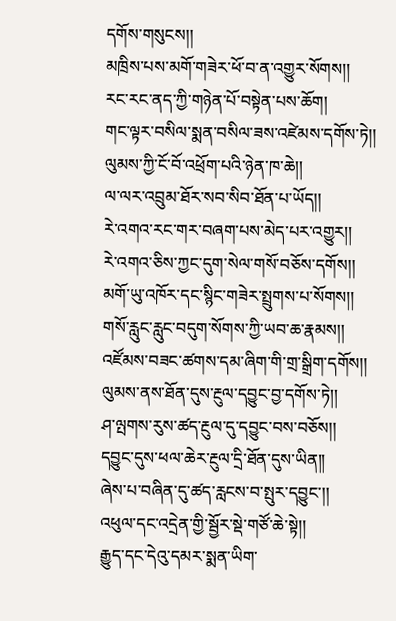དགོས་གསུངས།།
མཁྲིས་པས་མགོ་གཟེར་ཕོ་བ་ན་འགྱུར་སོགས།།
རང་རང་ནད་ཀྱི་གཉེན་པོ་བསྟེན་པས་ཆོག།
གང་ལྟར་བསིལ་སྨན་བསིལ་ཟས་འཛེམས་དགོས་ཏེ།།
ལུམས་ཀྱི་ངོ་བོ་འཕྲོག་པའི་ཉེན་ཁ་ཆེ།།
ལ་ལར་འབྲུམ་ཐོར་སབ་སིབ་ཐོན་པ་ཡོད།།
རེ་འགའ་རང་གར་བཞག་པས་མེད་པར་འགྱུར།།
རེ་འགའ་ཅིས་ཀྱང་དུག་སེལ་གསོ་བཅོས་དགོས།།
མགོ་ཡུ་འཁོར་དང་སྙིང་གཟེར་སྤྲུགས་པ་སོགས།།
གསོ་རླུང་རླུང་བདུག་སོགས་ཀྱི་ཡབ་ཆ་རྣམས།།
འཛོམས་བཟང་ཚགས་དམ་ཞིག་གི་གྲ་སྒྲིག་དགོས།།
ལུམས་ནས་ཐོན་དུས་རྔུལ་དབྱུང་བྱ་དགོས་ཏེ།།
ཤ་ལྤགས་རུས་ཚད་རྔུལ་དུ་དབྱུང་བས་བཅོས།།
དབྱུང་དུས་ཕལ་ཆེར་རྔུལ་དྲི་ཐོན་དུས་ཡིན།།
ཞེས་པ་བཞིན་དུ་ཚད་རླངས་བ་སྤུར་དབྱུང་།།
འཕུལ་དང་འདྲེན་གྱི་སྦྱོར་སྡེ་གཙོ་ཆེ་སྟེ།།
རྒྱུད་དང་དེའུ་དམར་སྨན་ཡིག་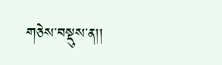གཅེས་བསྡུས་ན།།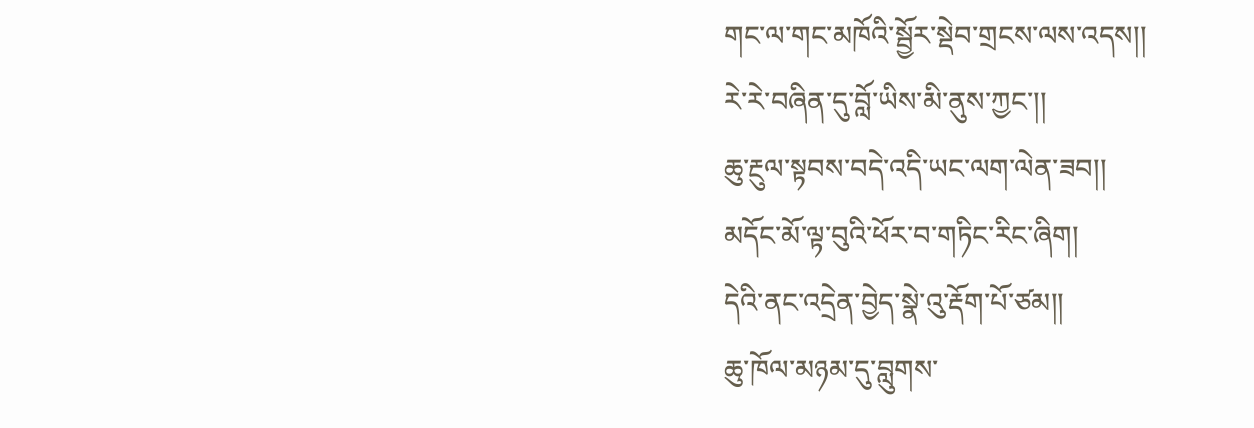གང་ལ་གང་མཁོའི་སྦྱོར་སྡེབ་གྲངས་ལས་འདས།།
རེ་རེ་བཞིན་དུ་བློ་ཡིས་མི་ནུས་ཀྱང་།།
ཆུ་རྔུལ་སྟབས་བདེ་འདི་ཡང་ལག་ལེན་ཟབ།།
མདོང་མོ་ལྟ་བུའི་ཕོར་བ་གཏིང་རིང་ཞིག།
དེའི་ནང་འདྲེན་བྱེད་སྣེ་འུ་རྡོག་པོ་ཙམ།།
ཆུ་ཁོལ་མཉམ་དུ་བླུགས་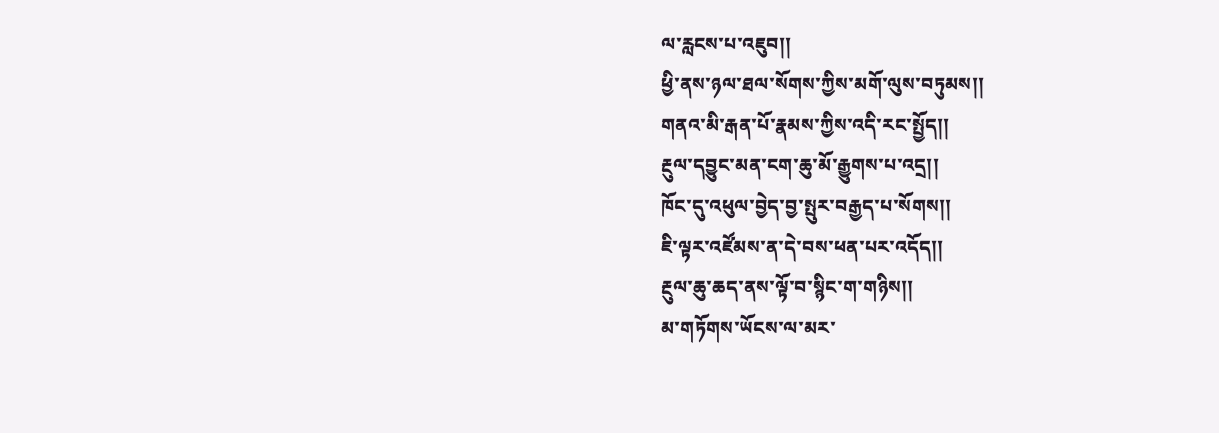ལ་རླངས་པ་འཇུབ།།
ཕྱི་ནས་ཉལ་ཐལ་སོགས་ཀྱིས་མགོ་ལུས་བཏུམས།།
གནའ་མི་རྒན་པོ་རྣམས་ཀྱིས་འདི་རང་སྤྱོད།།
རྔུལ་དབྱུང་མན་ངག་ཆུ་མོ་རྒྱུགས་པ་འདྲ།།
ཁོང་དུ་འཕུལ་བྱེད་བྱ་སྤུར་བརྒྱད་པ་སོགས།།
ཇི་ལྟར་འཛོམས་ན་དེ་བས་ཕན་པར་འདོད།།
རྔུལ་ཆུ་ཆད་ནས་ལྟོ་བ་སྙིང་ག་གཉིས།།
མ་གཏོགས་ཡོངས་ལ་མར་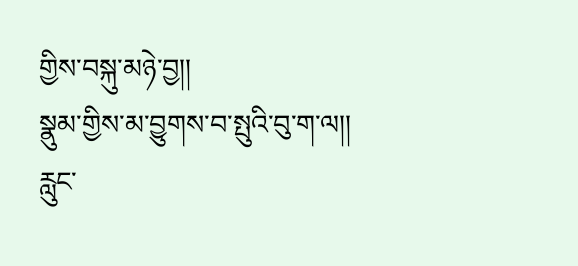གྱིས་བསྐུ་མཉེ་བྱ།།
སྣུམ་གྱིས་མ་བྱུགས་བ་སྤུའི་བུ་ག་ལ།།
རླུང་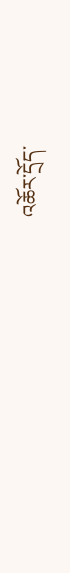འཆོར་དྲོད་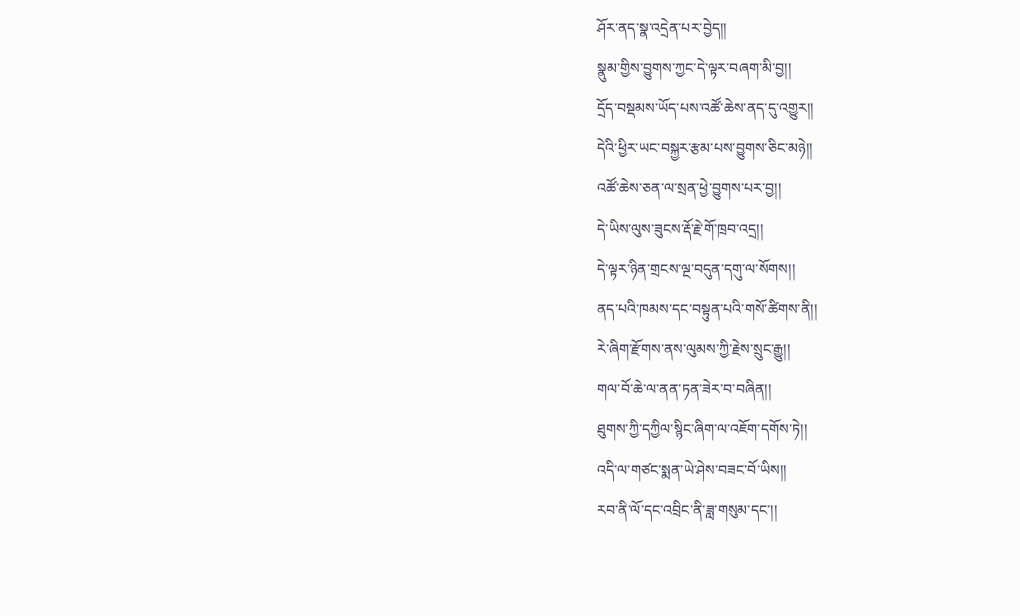ཤོར་ནད་སྣ་འདྲེན་པར་བྱེད།།
སྣུམ་གྱིས་བྱུགས་ཀྱང་དེ་ལྟར་བཞག་མི་བྱ།།
དྲོད་བསྡམས་ཡོད་པས་འཚོ་ཆེས་ནད་དུ་འགྱུར།།
དེའི་ཕྱིར་ཡང་བསྐྱར་རྩམ་པས་བྱུགས་ཅིང་མཉེ།།
འཚོ་ཆེས་ཅན་ལ་སྲན་ཕྱེ་བྱུགས་པར་བྱ།།
དེ་ཡིས་ལུས་ཟུངས་རྡོ་རྗེ་གོ་ཁྲབ་འདྲ།།
དེ་ལྟར་ཉིན་གྲངས་ལྔ་བདུན་དགུ་ལ་སོགས།།
ནད་པའི་ཁམས་དང་བསྟུན་པའི་གསོ་ཚིགས་ནི།།
རེ་ཞིག་རྫོགས་ནས་ལུམས་ཀྱི་རྗེས་སྲུང་རྒྱུ།།
གལ་བོ་ཆེ་ལ་ནན་ཏན་ཟེར་བ་བཞིན།།
ཐུགས་ཀྱི་དཀྱིལ་སྙིང་ཞིག་ལ་འཇོག་དགོས་ཏེ།།
འདི་ལ་གཙང་སྨན་ཡེ་ཤེས་བཟང་བོ་ཡིས།།
རབ་ནི་ལོ་དང་འབྲིང་ནི་ཟླ་གསུམ་དང་།།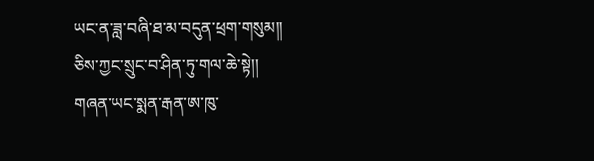ཡང་ན་ཟླ་བཞི་ཐ་མ་བདུན་ཕྲག་གསུམ།།
ཅིས་ཀྱང་སྲུང་བ་ཤིན་ཏུ་གལ་ཆེ་སྟེ།།
གཞན་ཡང་སྨན་རྒན་ཨ་ཁུ་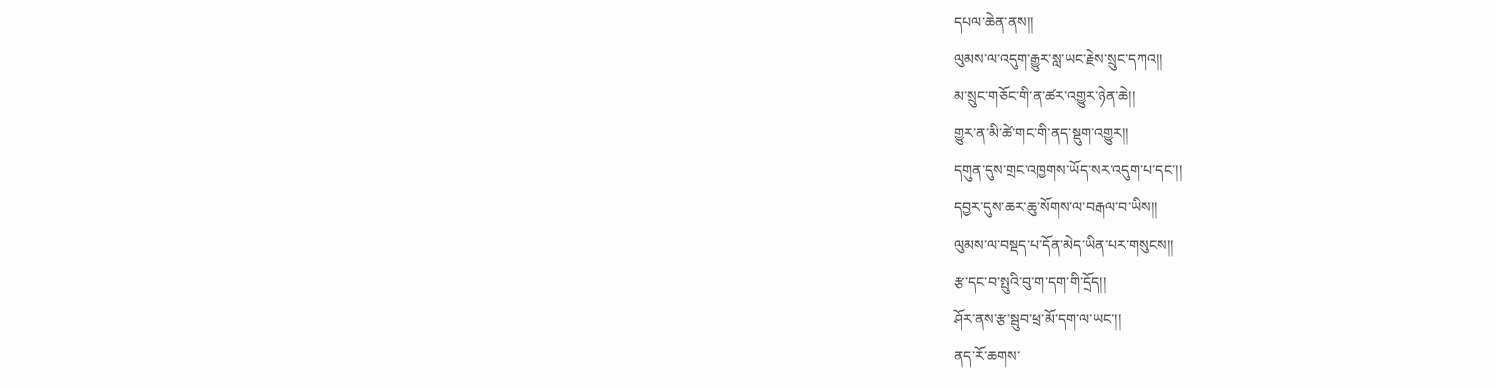དཔལ་ཆེན་ནས།།
ལུམས་ལ་འདུག་རྒྱུར་སླ་ཡང་རྗེས་སྲུང་དཀའ།།
མ་སྲུང་གཅོང་གི་ན་ཚར་འགྱུར་ཉེན་ཆེ།།
གྱུར་ན་མི་ཚེ་གང་གི་ནད་སྡུག་འགྱུར།།
དགུན་དུས་གྲང་འཁྱགས་ཡོད་སར་འདུག་པ་དང་།།
དབྱར་དུས་ཆར་ཆུ་སོགས་ལ་བརྒལ་བ་ཡིས།།
ལུམས་ལ་བསྡད་པ་དོན་མེད་ཡིན་པར་གསུངས།།
རྩ་དང་བ་སྤུའི་བུ་ག་དག་གི་དྲོད།།
ཤོར་ནས་རྩ་སྦུབ་ཕྲ་མོ་དག་ལ་ཡང་།།
ནད་རོ་ཆགས་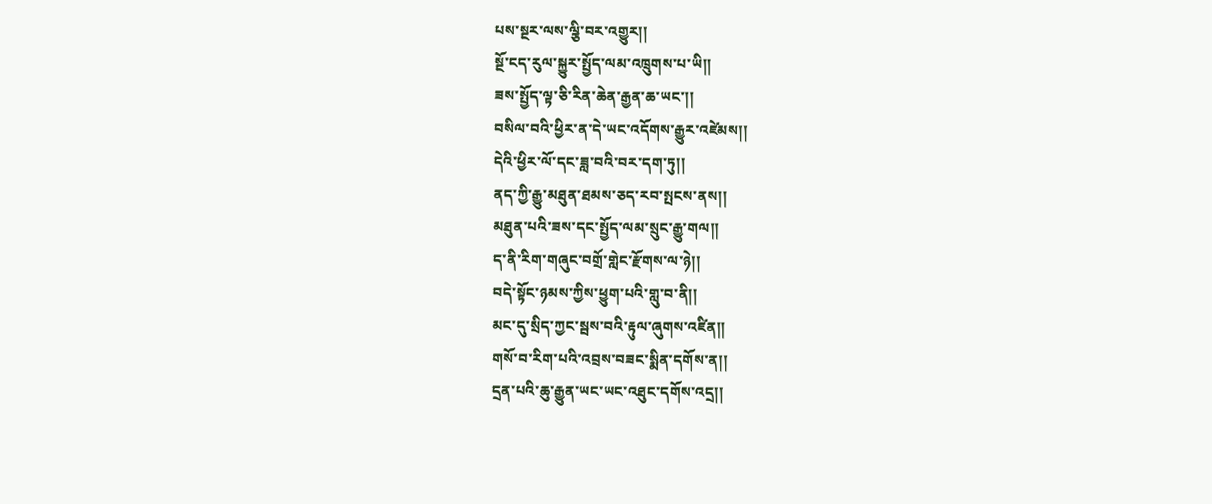པས་སྔར་ལས་ལྕི་བར་འགྱུར།།
སྔོ་ངད་རུལ་སྐྱུར་སྤྱོད་ལམ་འཁྲུགས་པ་ཡི།།
ཟས་སྤྱོད་ལྟ་ཅི་རིན་ཆེན་རྒྱན་ཆ་ཡང་།།
བསིལ་བའི་ཕྱིར་ན་དེ་ཡང་འདོགས་རྒྱུར་འཛེམས།།
དེའི་ཕྱིར་ལོ་དང་ཟླ་བའི་བར་དག་ཏུ།།
ནད་ཀྱི་རྒྱུ་མཐུན་ཐམས་ཅད་རབ་སྤངས་ནས།།
མཐུན་པའི་ཟས་དང་སྤྱོད་ལམ་སྲུང་རྒྱུ་གལ།།
ད་ནི་རིག་གཞུང་བགྲོ་གླེང་རྫོགས་ལ་ཉེ།།
བདེ་སྟོང་ཉམས་ཀྱིས་ཕྱུག་པའི་གླུ་བ་ནི།།
མང་དུ་སྲིད་ཀྱང་སྦས་བའི་རྟུལ་ཞུགས་འཛིན།།
གསོ་བ་རིག་པའི་འབྲས་བཟང་སྨིན་དགོས་ན།།
དྲན་པའི་ཆུ་རྒྱུན་ཡང་ཡང་འཐུང་དགོས་འདྲ།།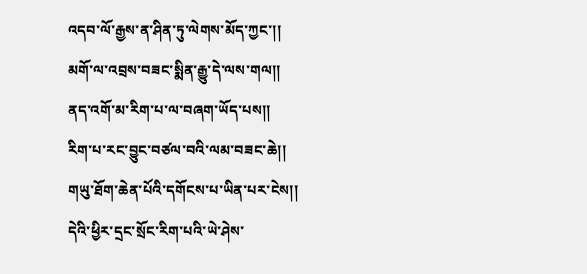འདབ་ལོ་རྒྱས་ན་ཤིན་ཏུ་ལེགས་མོད་ཀྱང་།།
མགོ་ལ་འབྲས་བཟང་སྨིན་རྒྱུ་དེ་ལས་གལ།།
ནད་འགོ་མ་རིག་པ་ལ་བཞག་ཡོད་པས།།
རིག་པ་རང་བྱུང་བཙལ་བའི་ལམ་བཟང་ཆེ།།
གཡུ་ཐོག་ཆེན་པོའི་དགོངས་པ་ཡིན་པར་ངེས།།
དེའི་ཕྱིར་དྲང་སྲོང་རིག་པའི་ཡེ་ཤེས་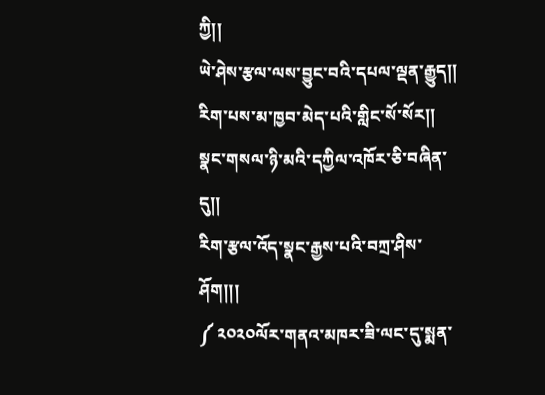ཀྱི།།
ཡེ་ཤེས་རྩལ་ལས་བྱུང་བའི་དཔལ་ལྡན་རྒྱུད།།
རིག་པས་མ་ཁྱབ་མེད་པའི་གླིང་སོ་སོར།།
སྣང་གསལ་ཉི་མའི་དཀྱིལ་འཁོར་ཅི་བཞིན་དུ།།
རིག་རྩལ་འོད་སྣང་རྒྱས་པའི་བཀྲ་ཤིས་ཤོག།།།
༼ ༢༠༢༠ལོར་གནའ་མཁར་ཟི་ལང་དུ་སྨན་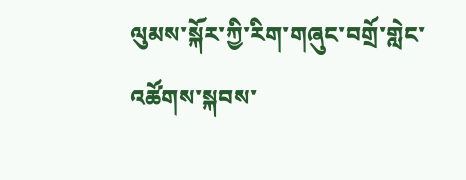ལུམས་སྐོར་ཀྱི་རིག་གཞུང་བགྲོ་གླེང་འཚོགས་སྐབས་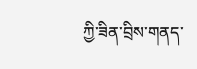ཀྱི་ཟིན་བྲིས་གནད་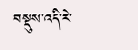བསྡུས་འདི་རེ་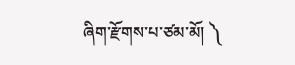ཞིག་རྫོགས་པ་ཙམ་མོ། ༽